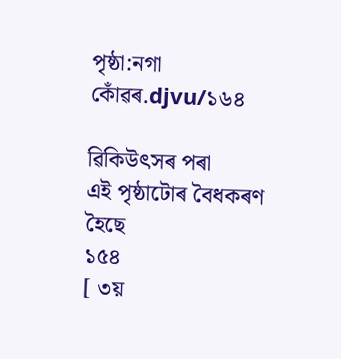পৃষ্ঠা:নগা কোঁৱৰ.djvu/১৬৪

ৱিকিউৎসৰ পৰা
এই পৃষ্ঠাটোৰ বৈধকৰণ হৈছে
১৫৪
[ ৩য়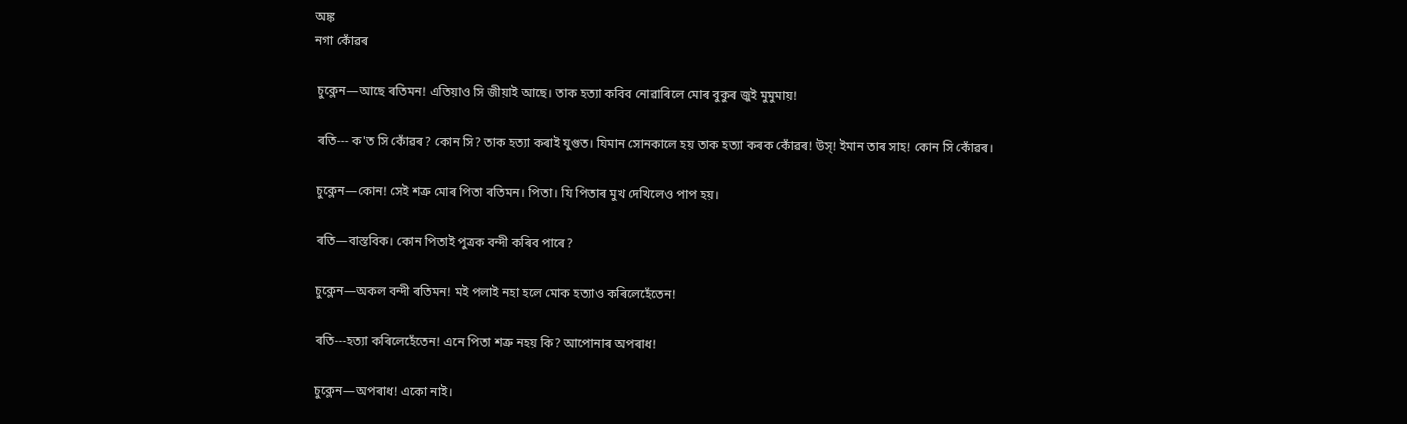অঙ্ক
নগা কোঁৱৰ

 চুক্লেন—আছে ৰতিমন! এতিয়াও সি জীয়াই আছে। তাক হত্যা কবিব নোৱাৰিলে মোৰ বুকুৰ জুই মুমুমায়!

 ৰতি--- ক'ত সি কোঁৱৰ? কোন সি? তাক হত্যা কৰাই যুগুত। যিমান সোনকালে হয় তাক হত্যা কৰক কোঁৱৰ! উস্! ইমান তাৰ সাহ! কোন সি কোঁৱৰ।

 চুক্লেন—কোন! সেই শত্ৰু মোৰ পিতা ৰতিমন। পিতা। যি পিতাৰ মুখ দেখিলেও পাপ হয়।

 ৰতি—বাস্তবিক। কোন পিতাই পুত্ৰক বন্দী কৰিব পাৰে?

 চুক্লেন—অকল বন্দী ৰতিমন! মই পলাই নহা হলে মোক হত্যাও কৰিলেহেঁতেন!

 ৰতি---হত্যা কৰিলেহেঁতেন! এনে পিতা শত্ৰু নহয় কি? আপোনাৰ অপৰাধ!

 চুক্লেন—অপৰাধ! একো নাই।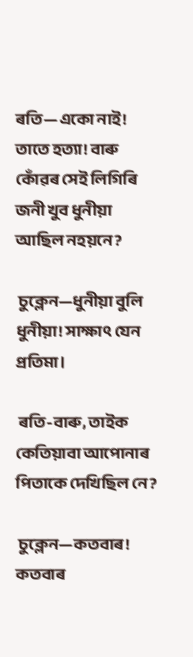ৰতি—একো নাই! তাতে হত্যা! বাৰু কোঁৱৰ সেই লিগিৰি জনী খুব ধুনীয়া আছিল নহয়নে?

 চুক্লেন—ধুনীয়া বুলি ধুনীয়া! সাক্ষাৎ যেন প্ৰতিমা।

 ৰতি-বাৰু, তাইক কেতিয়াবা আপোনাৰ পিতাকে দেখিছিল নে?

 চুক্লেন—কতবাৰ! কতবাৰ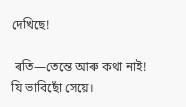দেখিছে!

 ৰতি—তেন্তে আৰু কথা নাই! যি ভাবিছোঁ সেয়ে।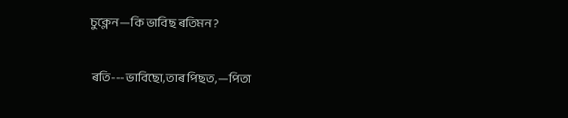চুক্লেন—কি ভাবিছ ৰতিমন?

 ৰতি---ভাবিছো,তাৰ পিছত,—পিতা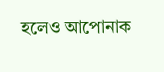হলেও আপোনাক